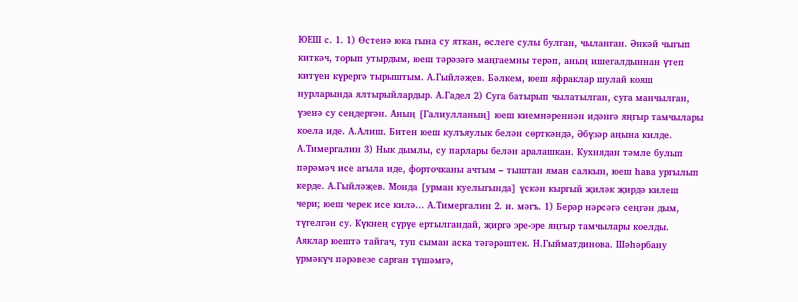ЮЕШ с. 1. 1) Өстенә юка гына су яткан, өслеге сулы булган, чыланган. Әнкәй чыгып киткәч, торып утырдым, юеш тәрәзәгә маңгаемны терәп, аның ишегалдыннан үтеп китүен күрергә тырыштым. А.Гыйләҗев. Бәлкем, юеш яфраклар шулай кояш нурларында ялтырыйлардыр. А.Гадел 2) Суга батырып чылатылган, суга манчылган, үзенә су сеңдергән. Аның [Галиулланың] юеш киемнәреннән идәнгә яңгыр тамчылары коела иде. А.Алиш. Битен юеш кулъяулык белән сөрткәндә, Әбүзәр аңына килде. А.Тимергалин 3) Нык дымлы, су парлары белән аралашкан. Кухнядан тәмле булып пәрәмәч исе агыла иде, форточканы ачтым – тыштан яман салкын, юеш һава ургылып керде. А.Гыйләҗев. Монда [урман куелыгында] үскән кыргый җиләк җирдә килеш чери; юеш черек исе килә... А.Тимергалин 2. и. мәгъ. 1) Берәр нәрсәгә сеңгән дым, түгелгән су. Күкнең сүрүе ертылгандай, җиргә эре-эре яңгыр тамчылары коелды. Аяклар юештә тайгач, туп сыман аска тәгәрәштек. Н.Гыйматдинова. Шәһәрбану үрмәкүч пәрәвезе сарган түшәмгә,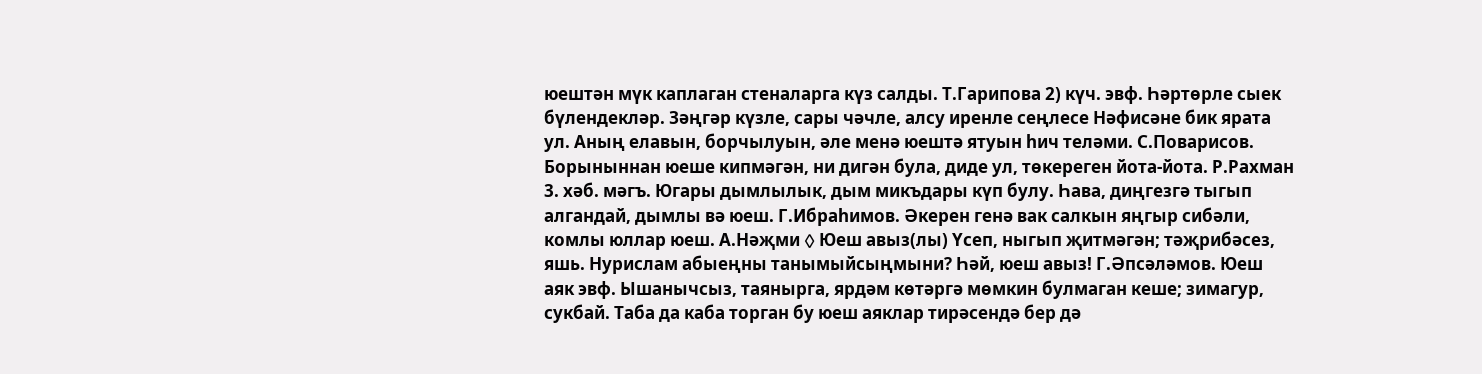юештән мүк каплаган стеналарга күз салды. Т.Гарипова 2) күч. эвф. Һәртөрле сыек бүлендекләр. Зәңгәр күзле, сары чәчле, алсу иренле сеңлесе Нәфисәне бик ярата ул. Аның елавын, борчылуын, әле менә юештә ятуын һич теләми. С.Поварисов. Борыныннан юеше кипмәгән, ни дигән була, диде ул, төкереген йота-йота. Р.Рахман 3. хәб. мәгъ. Югары дымлылык, дым микъдары күп булу. Һава, диңгезгә тыгып алгандай, дымлы вә юеш. Г.Ибраһимов. Әкерен генә вак салкын яңгыр сибәли, комлы юллар юеш. А.Нәҗми ◊ Юеш авыз(лы) Үсеп, ныгып җитмәгән; тәҗрибәсез, яшь. Нурислам абыеңны танымыйсыңмыни? Һәй, юеш авыз! Г.Әпсәләмов. Юеш аяк эвф. Ышанычсыз, таянырга, ярдәм көтәргә мөмкин булмаган кеше; зимагур, сукбай. Таба да каба торган бу юеш аяклар тирәсендә бер дә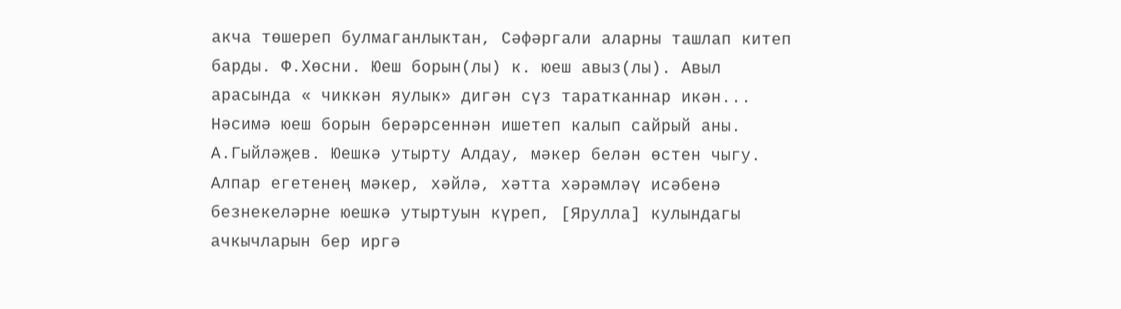акча төшереп булмаганлыктан, Сәфәргали аларны ташлап китеп барды. Ф.Хөсни. Юеш борын(лы) к. юеш авыз(лы). Авыл арасында « чиккән яулык» дигән сүз таратканнар икән... Нәсимә юеш борын берәрсеннән ишетеп калып сайрый аны. А.Гыйләҗев. Юешкә утырту Алдау, мәкер белән өстен чыгу. Алпар егетенең мәкер, хәйлә, хәтта хәрәмләү исәбенә безнекеләрне юешкә утыртуын күреп, [Ярулла] кулындагы ачкычларын бер иргә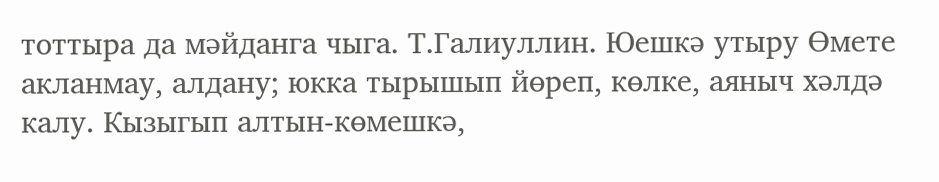тоттыра да мәйданга чыга. Т.Галиуллин. Юешкә утыру Өмете акланмау, алдану; юкка тырышып йөреп, көлке, аяныч хәлдә калу. Кызыгып алтын-көмешкә,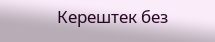Керештек без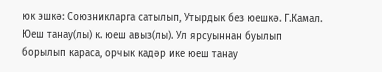юк эшкә: Союзникларга сатылып, Утырдык без юешкә. Г.Камал. Юеш танау(лы) к. юеш авыз(лы). Ул ярсуыннан буылып борылып караса, орчык кадәр ике юеш танау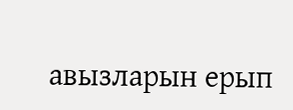авызларын ерып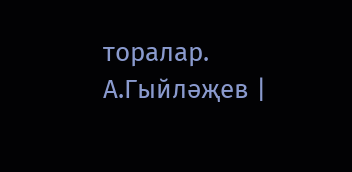торалар. А.Гыйләҗев |